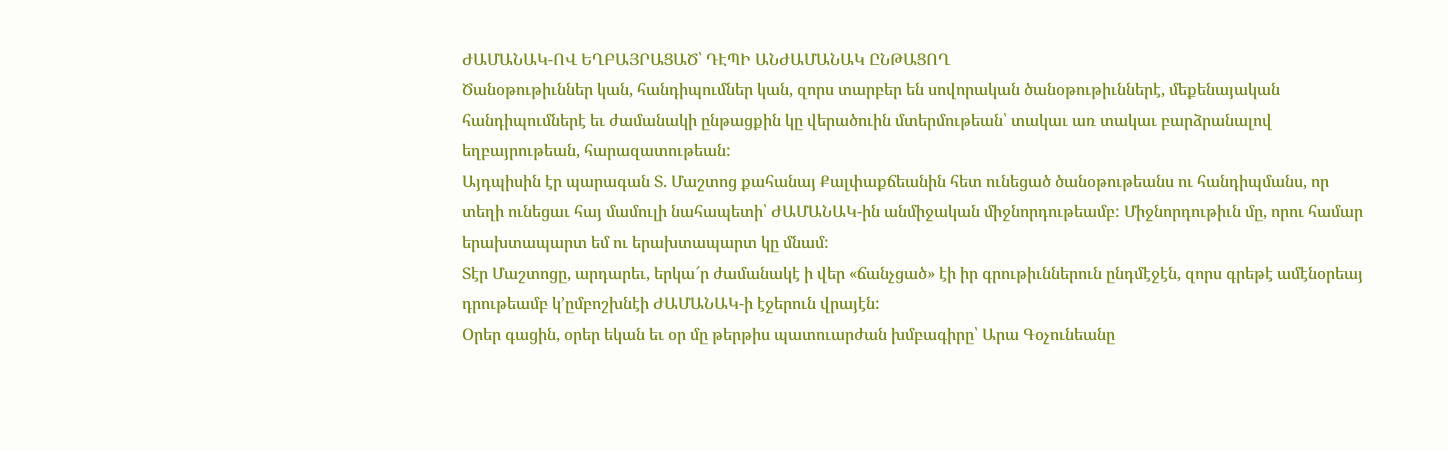ԺԱՄԱՆԱԿ-ՈՎ ԵՂԲԱՅՐԱՑԱԾ՝ ԴԷՊԻ ԱՆԺԱՄԱՆԱԿ ԸՆԹԱՑՈՂ
Ծանօթութիւններ կան, հանդիպումներ կան, զորս տարբեր են սովորական ծանօթութիւններէ, մեքենայական հանդիպումներէ եւ ժամանակի ընթացքին կը վերածուին մտերմութեան՝ տակաւ առ տակաւ բարձրանալով եղբայրութեան, հարազատութեան:
Այդպիսին էր պարագան Տ. Մաշտոց քահանայ Քալփաքճեանին հետ ունեցած ծանօթութեանս ու հանդիպմանս, որ տեղի ունեցաւ հայ մամուլի նահապետի՝ ԺԱՄԱՆԱԿ-ին անմիջական միջնորդութեամբ: Միջնորդութիւն մը, որու համար երախտապարտ եմ ու երախտապարտ կը մնամ:
Տէր Մաշտոցը, արդարեւ, երկա՜ր ժամանակէ ի վեր «ճանչցած» էի իր գրութիւններուն ընդմէջէն, զորս գրեթէ ամէնօրեայ դրութեամբ կ՚ըմբոշխնէի ԺԱՄԱՆԱԿ-ի էջերուն վրայէն:
Օրեր գացին, օրեր եկան եւ օր մը թերթիս պատուարժան խմբագիրը՝ Արա Գօչունեանը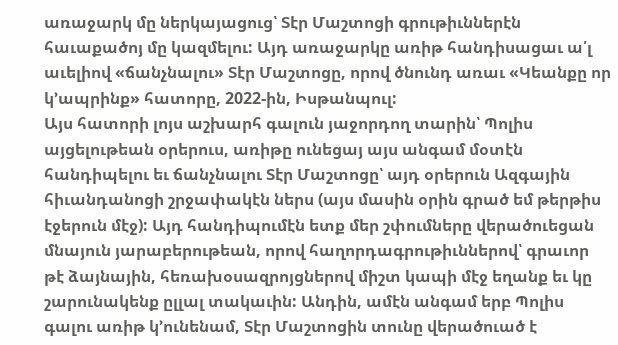առաջարկ մը ներկայացուց՝ Տէր Մաշտոցի գրութիւններէն հաւաքածոյ մը կազմելու: Այդ առաջարկը առիթ հանդիսացաւ ա՛լ աւելիով «ճանչնալու» Տէր Մաշտոցը, որով ծնունդ առաւ «Կեանքը որ կ՚ապրինք» հատորը, 2022-ին, Իսթանպուլ:
Այս հատորի լոյս աշխարհ գալուն յաջորդող տարին՝ Պոլիս այցելութեան օրերուս, առիթը ունեցայ այս անգամ մօտէն հանդիպելու եւ ճանչնալու Տէր Մաշտոցը՝ այդ օրերուն Ազգային հիւանդանոցի շրջափակէն ներս (այս մասին օրին գրած եմ թերթիս էջերուն մէջ): Այդ հանդիպումէն ետք մեր շփումները վերածուեցան մնայուն յարաբերութեան, որով հաղորդագրութիւններով՝ գրաւոր թէ ձայնային, հեռախօսազրոյցներով միշտ կապի մէջ եղանք եւ կը շարունակենք ըլլալ տակաւին: Անդին, ամէն անգամ երբ Պոլիս գալու առիթ կ՚ունենամ, Տէր Մաշտոցին տունը վերածուած է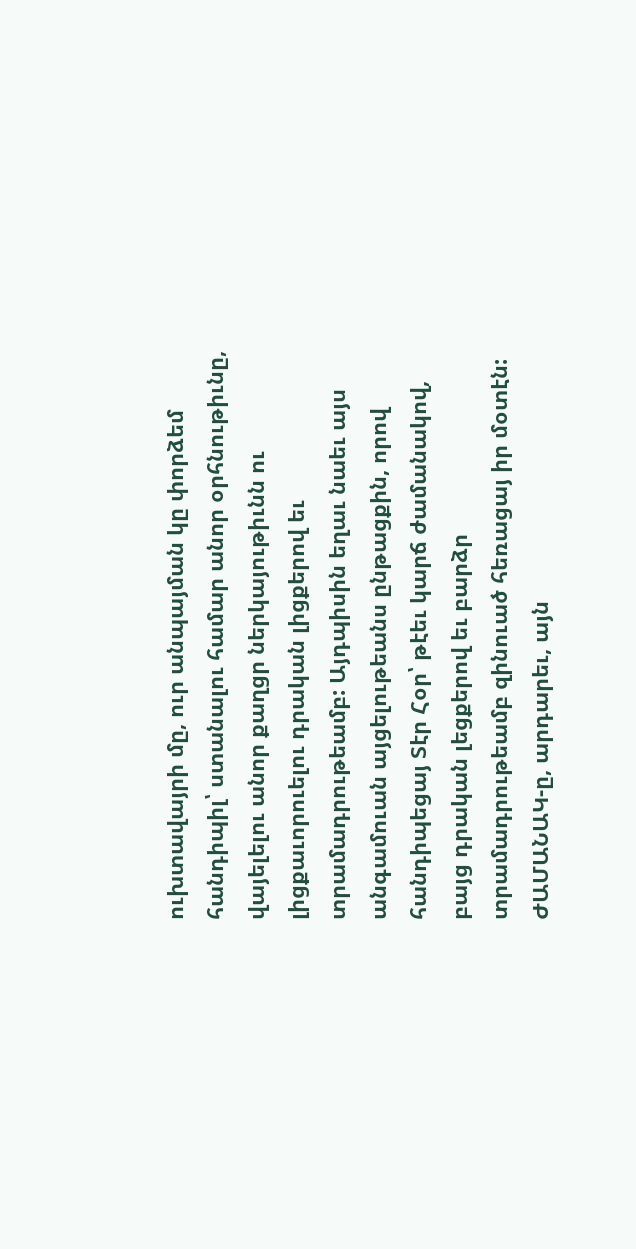ուխտավայրի մը, ուր անպայման կը փորձեմ հանդիպիլ՝ ստանալու համար անոր օրհնութիւնը, վայելելու անոր քաղցր ներկայութիւնն ու լիցքաւորուելու դրական լիցքերով եւ տրամադրութեամբ: Այդպիսին եղաւ նաեւ այս անգամուան այցելութեանս ընթացքին, որով հանդիպեցայ Տէր Հօր՝ թէեւ կարճ ժամանակով, բայց դրական լեցքերով եւ բարձր տրամադրութեամբ զինուած հեռացայ իր մօտէն:
ԺԱՄԱՆԱԿ-ը, արդարեւ, այն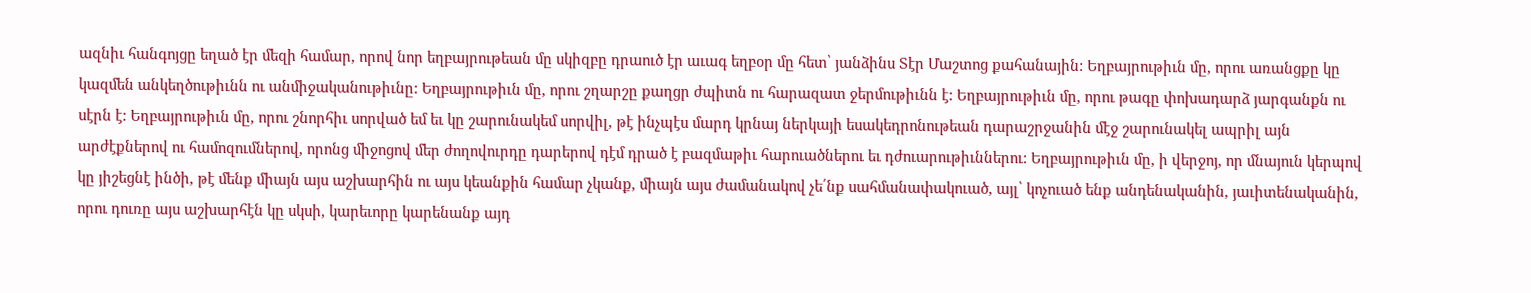ազնիւ հանգոյցը եղած էր մեզի համար, որով նոր եղբայրութեան մը սկիզբը դրաուծ էր աւագ եղբօր մը հետ՝ յանձինս Տէր Մաշտոց քահանային: Եղբայրութիւն մը, որու առանցքը կը կազմեն անկեղծութիւնն ու անմիջականութիւնը: Եղբայրութիւն մը, որու շղարշը քաղցր ժպիտն ու հարազատ ջերմութիւնն է: Եղբայրութիւն մը, որու թագը փոխադարձ յարգանքն ու սէրն է: Եղբայրութիւն մը, որու շնորհիւ սորված եմ եւ կը շարունակեմ սորվիլ, թէ ինչպէս մարդ կրնայ ներկայի եսակեդրոնութեան դարաշրջանին մէջ շարունակել ապրիլ այն արժէքներով ու համոզումներով, որոնց միջոցով մեր ժողովուրդը դարերով դէմ դրած է բազմաթիւ հարուածներու եւ դժուարութիւններու: Եղբայրութիւն մը, ի վերջոյ, որ մնայուն կերպով կը յիշեցնէ ինծի, թէ մենք միայն այս աշխարհին ու այս կեանքին համար չկանք, միայն այս ժամանակով չե՛նք սահմանափակուած, այլ՝ կոչուած ենք անդենականին, յաւիտենականին, որու դուռը այս աշխարհէն կը սկսի, կարեւորը կարենանք այդ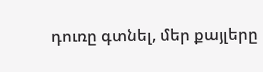դուռը գտնել, մեր քայլերը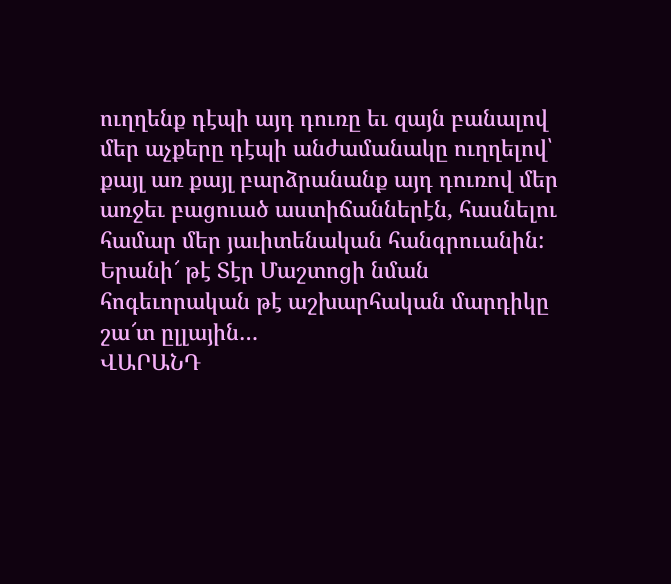ուղղենք դէպի այդ դուռը եւ զայն բանալով մեր աչքերը դէպի անժամանակը ուղղելով՝ քայլ առ քայլ բարձրանանք այդ դուռով մեր առջեւ բացուած աստիճաններէն, հասնելու համար մեր յաւիտենական հանգրուանին:
Երանի՜ թէ Տէր Մաշտոցի նման հոգեւորական թէ աշխարհական մարդիկը շա՜տ ըլլային…
ՎԱՐԱՆԴ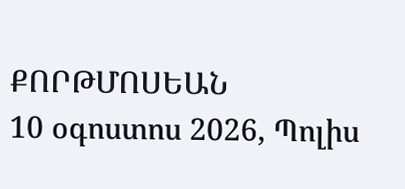ՔՈՐԹՄՈՍԵԱՆ
10 օգոստոս 2026, Պոլիս